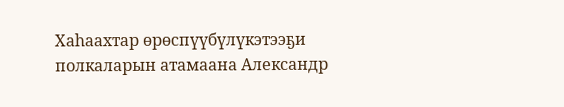Хаһаахтар өрөспүүбүлүкэтээҕи полкаларын атамаана Александр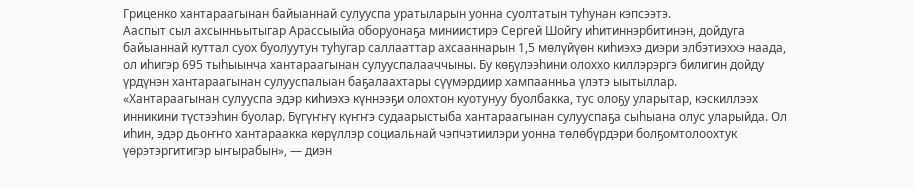Гриценко хантараагынан байыаннай сулууспа уратыларын уонна суолтатын туһунан кэпсээтэ.
Ааспыт сыл ахсынньытыгар Арассыыйа оборуонаҕа миниистирэ Сергей Шойгу иһитиннэрбитинэн, дойдуга байыаннай куттал суох буолуутун туһугар саллааттар ахсааннарын 1,5 мөлүйүөн киһиэхэ диэри элбэтиэххэ наада, ол иһигэр 695 тыһыынча хантараагынан сулууспалааччыны. Бу көҕүлээһини олоххо киллэрэргэ билигин дойду үрдүнэн хантараагынан сулууспалыан баҕалаахтары сүүмэрдиир хампаанньа үлэтэ ыытыллар.
«Хантараагынан сулууспа эдэр киһиэхэ күннээҕи олохтон куотунуу буолбакка, тус олоҕу уларытар, кэскиллээх инникини түстээһин буолар. Бүгүҥҥү күҥҥэ судаарыстыба хантараагынан сулууспаҕа сыһыана олус уларыйда. Ол иһин, эдэр дьоҥҥо хантараакка көрүллэр социальнай чэпчэтиилэри уонна төлөбүрдэри болҕомтолоохтук үөрэтэргитигэр ыҥырабын», — диэн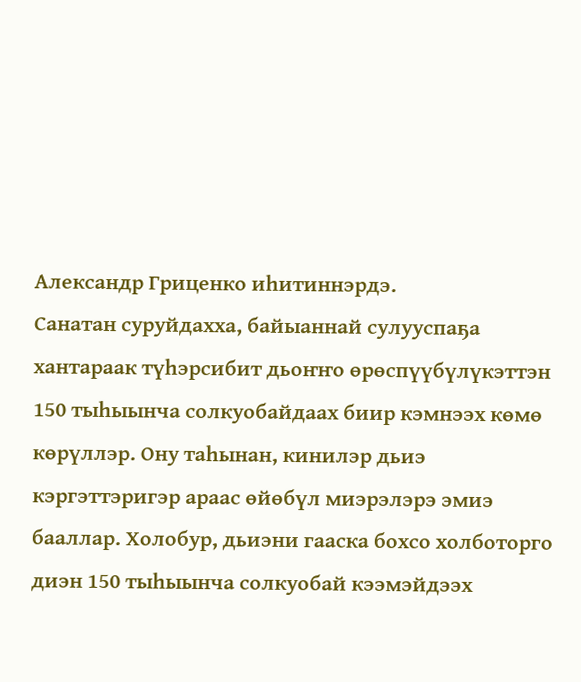Александр Гриценко иһитиннэрдэ.
Санатан суруйдахха, байыаннай сулууспаҕа хантараак түһэрсибит дьоҥҥо өрөспүүбүлүкэттэн 150 тыһыынча солкуобайдаах биир кэмнээх көмө көрүллэр. Ону таһынан, кинилэр дьиэ кэргэттэригэр араас өйөбүл миэрэлэрэ эмиэ бааллар. Холобур, дьиэни гааска бохсо холботорго диэн 150 тыһыынча солкуобай кээмэйдээх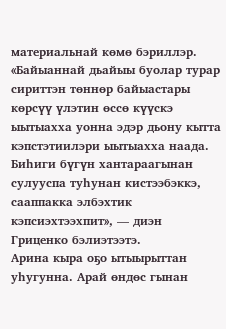материальнай көмө бэриллэр.
«Байыаннай дьайыы буолар турар сириттэн төннөр байыастары көрсүү үлэтин өссө күүскэ ыытыахха уонна эдэр дьону кытта кэпстэтиилэри ыытыахха наада. Биһиги бүгүн хантараагынан сулууспа туһунан кистээбэккэ, сааппакка элбэхтик кэпсиэхтээхпит», — диэн Гриценко бэлиэтээтэ.
Арина кыра оҕо ытыырыттан уһугунна. Арай өндөс гынан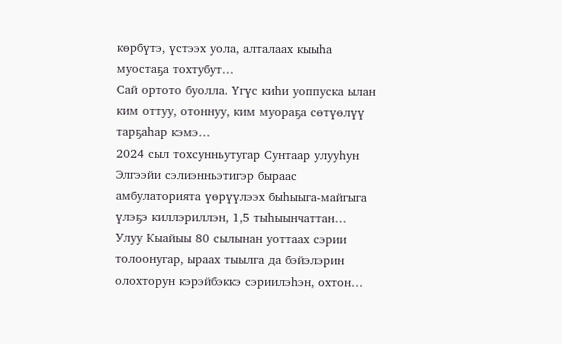көрбүтэ, үстээх уола, алталаах кыыһа муостаҕа тохтубут…
Сай ортото буолла. Үгүс киһи уоппуска ылан ким оттуу, отоннуу, ким муораҕа сөтүөлүү тарҕаһар кэмэ…
2024 сыл тохсунньутугар Сунтаар улууһун Элгээйи сэлиэнньэтигэр быраас амбулаторията үөрүүлээх быһыыга-майгыга үлэҕэ киллэриллэн, 1,5 тыһыынчаттан…
Улуу Кыайыы 80 сылынан уоттаах сэрии толоонугар, ыраах тыылга да бэйэлэрин олохторун кэрэйбэккэ сэриилэһэн, охтон…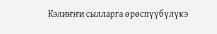Кэлиҥҥи сылларга өрөспүүбүлүкэ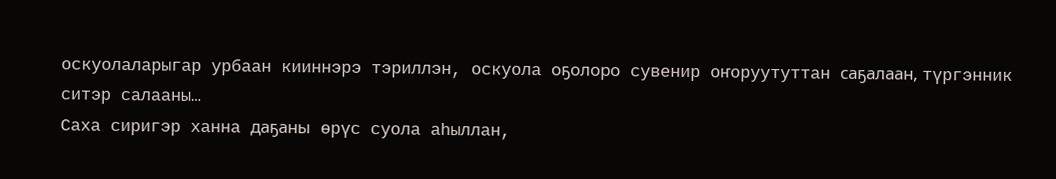оскуолаларыгар урбаан кииннэрэ тэриллэн, оскуола оҕолоро сувенир оҥоруутуттан саҕалаан, түргэнник ситэр салааны…
Саха сиригэр ханна даҕаны өрүс суола аһыллан,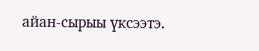айан-сырыы үксээтэ.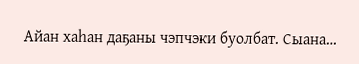Айан хаһан даҕаны чэпчэки буолбат. Сыана…